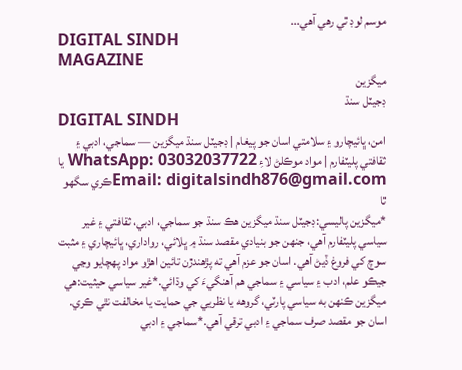موسم لوڊ ٿي رهي آهي...
DIGITAL SINDH
MAGAZINE
ميگزين
ڊجيٽل سنڌ
DIGITAL SINDH
امن، ڀائيچارو ۽ سلامتي اسان جو پيغام | ڊجيٽل سنڌ ميگزين — سماجي، ادبي ۽ ثقافتي پليٽفارم | مواد موڪلڻ لاءِ WhatsApp: 03032037722 يا Email: digitalsindh876@gmail.comڪري سگهو ٿا
*ميگزين پاليسي:ڊجيٽل سنڌ ميگزين هڪ سنڌ جو سماجي، ادبي، ثقافتي ۽ غير سياسي پليٽفارم آهي، جنهن جو بنيادي مقصد سنڌ ۾ ڀلائي، رواداري، ڀائيچاري ۽ مثبت سوچ کي فروغ ڏيڻ آهي. اسان جو عزم آهي ته پڙهندڙن تائين اهڙو مواد پهچايو وڃي جيڪو علم، ادب ۽ سياسي ۽ سماجي هم آهنگيءَ کي وڌائي.*غير سياسي حيثيت:هي ميگزين ڪنهن به سياسي پارٽي، گروهه يا نظريي جي حمايت يا مخالفت نٿي ڪري. اسان جو مقصد صرف سماجي ۽ ادبي ترقي آهي.*سماجي ۽ ادبي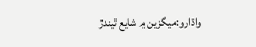واڌارو:ميگزين ۾ شايع ٿيندڙ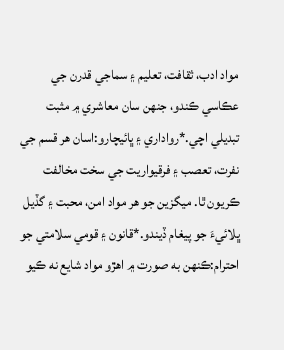مواد ادب، ثقافت، تعليم ۽ سماجي قدرن جي عڪاسي ڪندو، جنهن سان معاشري ۾ مثبت تبديلي اچي.*رواداري ۽ ڀائيچارو:اسان هر قسم جي نفرت، تعصب ۽ فرقيواريت جي سخت مخالفت ڪريون ٿا. ميگزين جو هر مواد امن، محبت ۽ گڏيل ڀلائيءَ جو پيغام ڏيندو.*قانون ۽ قومي سلامتي جو احترام:ڪنهن به صورت ۾ اهڙو مواد شايع نه ڪيو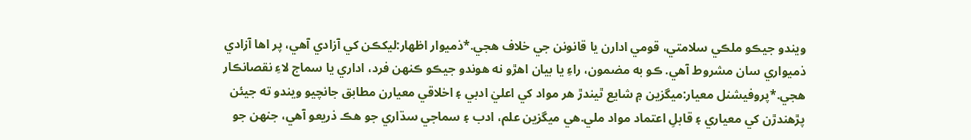ويندو جيڪو ملڪي سلامتي، قومي ادارن يا قانونن جي خلاف هجي.*ذميوار اظهار:ليکڪن کي آزادي آهي، پر اها آزادي ذميواري سان مشروط آهي. ڪو به مضمون، راءِ يا بيان اهڙو نه هوندو جيڪو ڪنهن فرد، اداري يا سماج لاءِ نقصانڪار هجي.*پروفيشنل معيار:ميگزين ۾ شايع ٿيندڙ هر مواد کي اعليٰ ادبي ۽ اخلاقي معيارن مطابق جانچيو ويندو ته جيئن پڙهندڙن کي معياري ۽ قابلِ اعتماد مواد ملي.هي ميگزين علم، ادب ۽ سماجي سڌاري جو هڪ ذريعو آهي، جنهن جو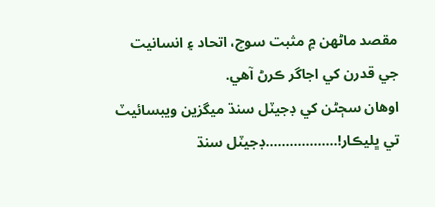مقصد ماڻهن ۾ مثبت سوچ، اتحاد ۽ انسانيت جي قدرن کي اجاگر ڪرڻ آهي.
اوھان سڄڻن کي ڊجيٽل سنڌ ميگزين ويبسائيٽ تي ڀليڪار!..................ڊجيٽل سنڌ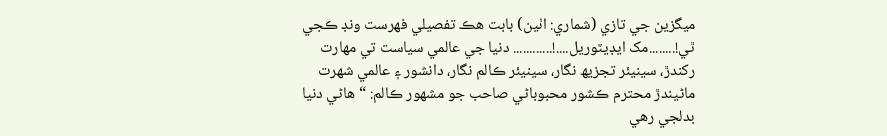ميگزين جي تازي (شماري: اٺين) بابت ھڪ تفصيلي فھرست ونڊ ڪجي ٿي!........مک ايڊيٽوريل....!............ دنيا جي عالمي سياست تي مھارت رکندڙ، سينيئر تجزيھ نگار، سينيئر ڪالم نگار، دانشور ۽ عالمي شھرت ماڻيندڙ محترم ڪشور محبوباڻي صاحب جو مشھور ڪالم: “ھاڻي دنيا بدلجي رھي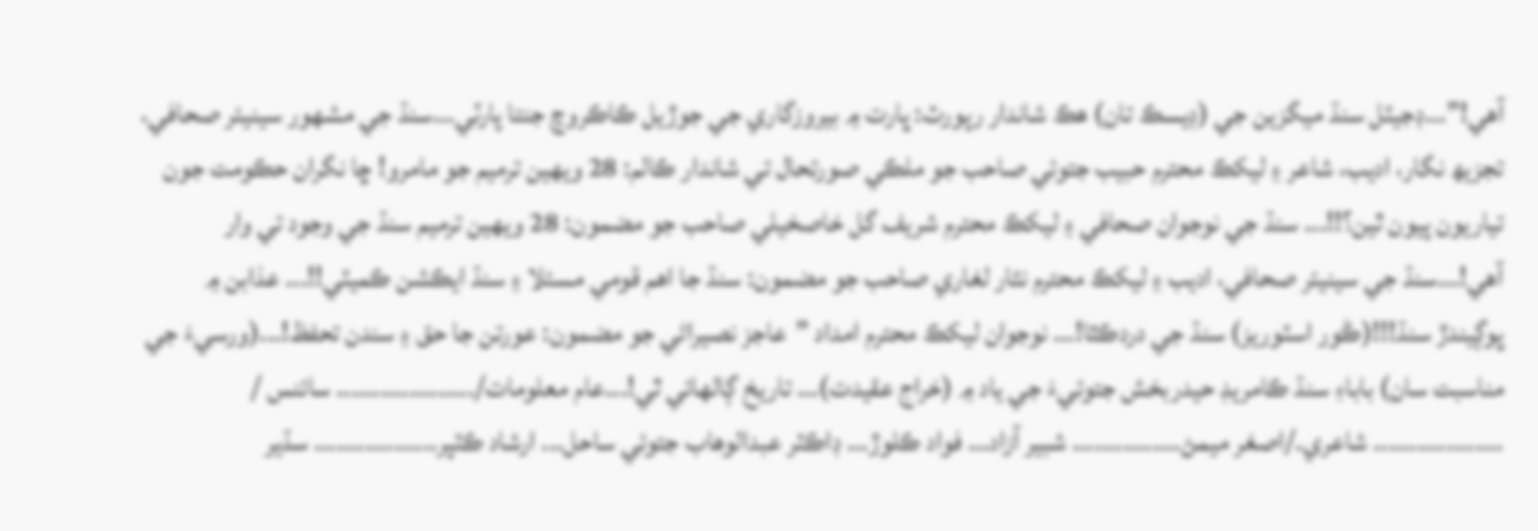آھي!”...ڊجيٽل سنڌ ميگزين جي (ڊيسڪ تان) ھڪ شاندار رپورٽ: ڀارت ۾ بيروزگاري جي جوڙيل ڪاڪروچ جنتا پارٽي...سنڌ جي مشھور سينيئر صحافي، تجزيھ نگار، اديب، شاعر ۽ ليکڪ محترم حبيب جتوئي صاحب جو ملڪي صورتحال تي شاندار ڪالم: 28 ويھين ترميم جو مامرو! ڇا نگران حڪومت جون تياريون پيون ٿين؟!!... سنڌ جي نوجوان صحافي ۽ ليکڪ محترم شريف گل خاصخيلي صاحب جو مضمون: 28 ويھين ترميم سنڌ جي وجود تي وار آھي!...سنڌ جي سينيئر صحافي، اديب ۽ ليکڪ محترم نثار لغاري صاحب جو مضمون: سنڌ جا اھم قومي مسئلا ۽ سنڌ ايڪشن ڪميٽي!!... عذابن ۾ ڀوڳيندڙ سنڌ!!!(ڪَور اسٽوريز) سنڌ جي دردڪٿا!... نوجوان ليکڪ محترم امداد ”عاجز نصيراڻي جو مضمون: عورتن جا حق ۽ سندن تحفظ!...(ورسيءَ جي مناسبت سان) باباءِ سنڌ ڪامريڊ حيدربخش جتوئيءَ جي ياد ۾ (خراج عقيدت)... تاريخ ڳالھائي ٿي!...عام معلومات/................... سائنس / .................. شاعري./اصغر ميمڻ............... شبير آزاد... فواد ڪلوڙ... ڊاڪٽر عبدالوھاب جتوئي ساحل... ارشاد ڪٽپر................. سڌير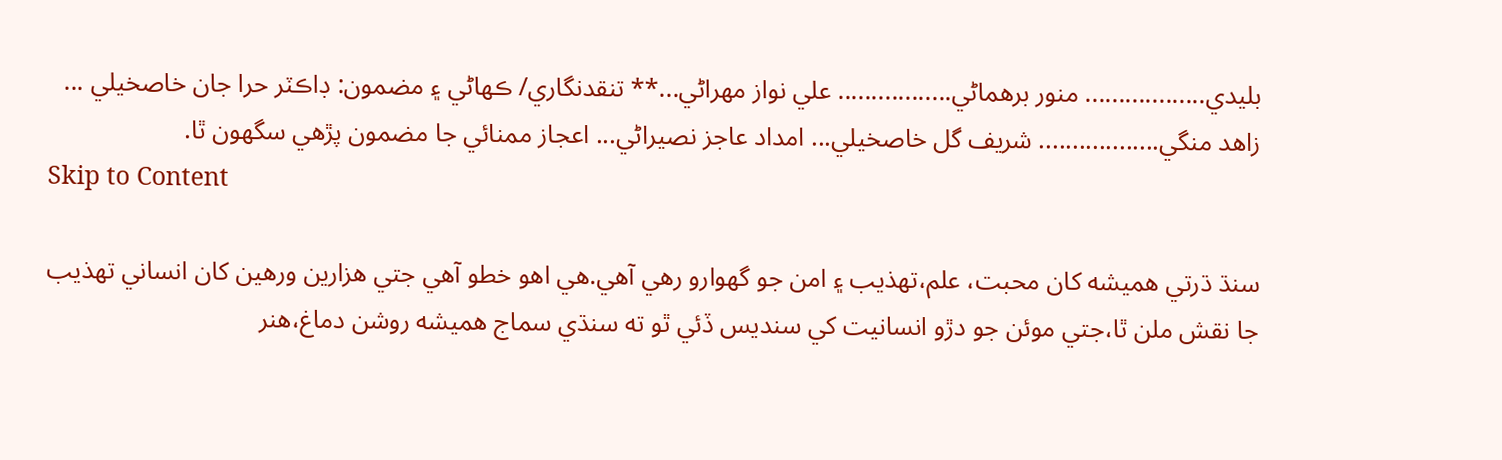بليدي.................. منور برھماڻي................. علي نواز مھراڻي...** تنقدنگاري/ ڪھاڻي ۽ مضمون: ڊاڪٽر حرا جان خاصخيلي ... زاھد منگي.................. شريف گل خاصخيلي... امداد عاجز نصيراڻي... اعجاز ممنائي جا مضمون پڙھي سگھون ٿا.
Skip to Content

سنڌ ڌرتي هميشه کان محبت، علم،تهذيب ۽ امن جو گهوارو رهي آهي.هي اهو خطو آهي جتي هزارين ورهين کان انساني تهذيب جا نقش ملن ٿا،جتي موئن جو دڙو انسانيت کي سنديس ڏئي ٿو ته سنڌي سماج هميشه روشن دماغ،هنر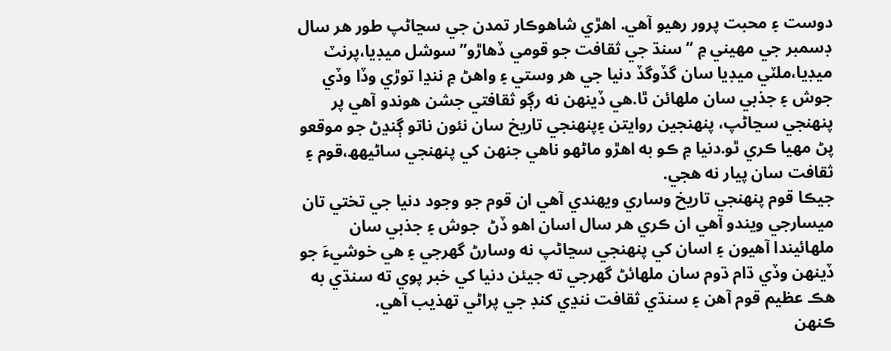دوست ۽ محبت پرور رهيو آهي. اهڙي شاهوڪار تمدن جي سڃاڻپ طور هر سال ڊسمبر جي مهيني ۾ “سنڌ جي ثقافت جو قومي ڏهاڙو”سوشل میڊیا،پرنٽ ميڊيا،ملٽي ميڊيا سان گڏوگڏ دنيا جي هر وستي ۽ واهڻ ۾ ننڍا توڙي وڏا وڏي جوش ۽ جذبي سان ملهائن ٿا.هي ڏينهن نه رڳو ثقافتي جشن هوندو آهي پر پنهنجي سڃاڻپ، پنهنجين روايتن ۽پنهنجي تاريخ سان نئون ناتو ڳنڍڻ جو موقعو پڻ مهيا ڪري ٿو.دنيا ۾ ڪو به اهڙو ماڻهو ناهي جنهن کي پنهنجي ساڻيھھ،قوم ۽ ثقافت سان پيار نه هجي.
جيڪا قوم پنهنجي تاريخ وساري ويهندي آهي ان قوم جو وجود دنيا جي تختي تان ميسارجي ويندو آهي ان ڪري هر سال اسان اهو ڏڻ  جوش ۽ جذبي سان ملهائيندا آهيون ۽ اسان کي پنهنجي سڃاڻپ نه وسارڻ گهرجي ۽ هي خوشيءَ جو ڏينهن وڏي ڌام ڌوم سان ملهائڻ گهرجي ته جيئن دنيا کي خبر پوي ته سنڌي به هڪ عظيم قوم آهن ۽ سنڌي ثقافت ننڍي کنڊ جي پراڻي تهذيب آهي.
ڪنهن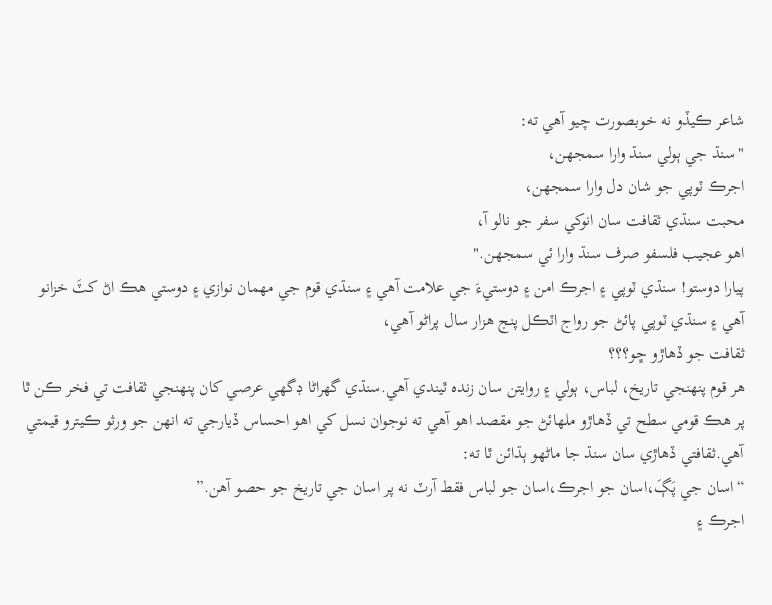شاعر ڪيڏو نه خوبصورت چيو آهي ته:
"سنڌ جي ٻولي سنڌ وارا سمجهن،
اجرڪ ٽوپي جو شان دل وارا سمجهن،
محبت سنڌي ثقافت سان انوکي سفر جو نالو آ،
اهو عجيب فلسفو صرف سنڌ وارا ئي سمجهن."
پيارا دوستو! سنڌي ٽوپي ۽ اجرڪ امن ۽ دوستيءَ جي علامت آهي ۽ سنڌي قوم جي مهمان نوازي ۽ دوستي هڪ اڻ کٽَ خزانو آهي ۽ سنڌي ٽوپي پائڻ جو رواج اٽڪل پنج هزار سال پراڻو آهي،
ثقافت جو ڏهاڙو ڇو؟؟؟
هر قوم پنهنجي تاريخ، لباس، ٻولي ۽ روايتن سان زنده ٿيندي آهي.سنڌي گهراڻا ڊگهي عرصي کان پنهنجي ثقافت تي فخر ڪن ٿا پر هڪ قومي سطح تي ڏهاڙو ملهائڻ جو مقصد اهو آهي ته نوجوان نسل کي اهو احساس ڏيارجي ته انهن جو ورثو ڪيترو قيمتي آهي.ثقافتي ڏهاڙي سان سنڌ جا ماڻهو ٻڌائن ٿا ته:
“اسان جي پَڳَ،اسان جو اجرڪ،اسان جو لباس فقط آرٽ نه پر اسان جي تاريخ جو حصو آهن.”
اجرڪ ۽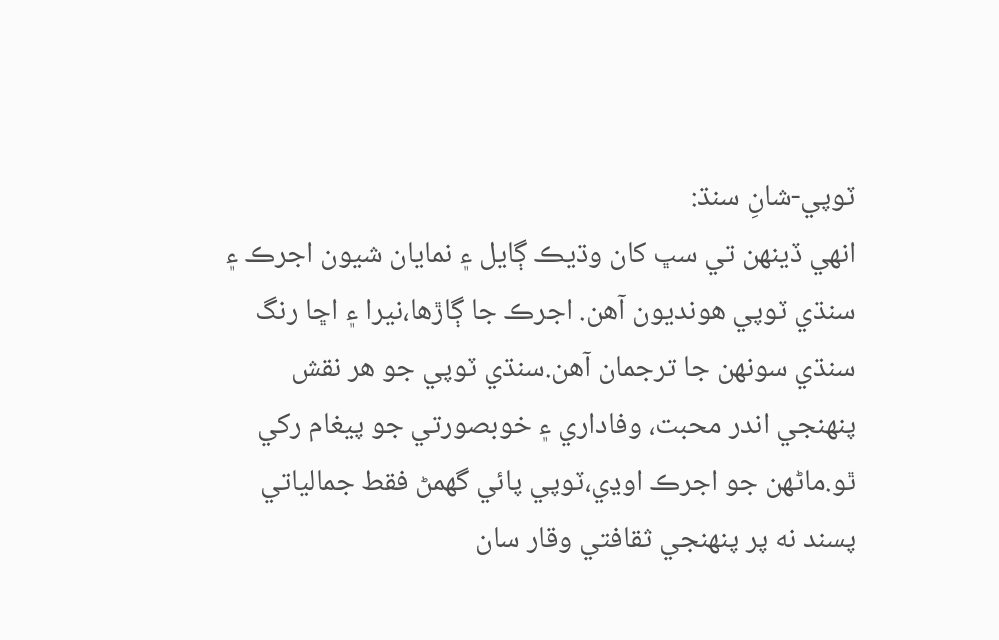ٽوپي-شانِ سنڌ:
انهي ڏينهن تي سڀ کان وڌيڪ ڳايل ۽ نمايان شيون اجرڪ ۽ سنڌي ٽوپي هونديون آهن. اجرڪ جا ڳاڙها،نيرا ۽ اڇا رنگ سنڌي سونهن جا ترجمان آهن.سنڌي ٽوپي جو هر نقش پنهنجي اندر محبت، وفاداري ۽ خوبصورتي جو پيغام رکي ٿو.ماڻهن جو اجرڪ اوڍي،ٽوپي پائي گهمڻ فقط جمالياتي پسند نه پر پنهنجي ثقافتي وقار سان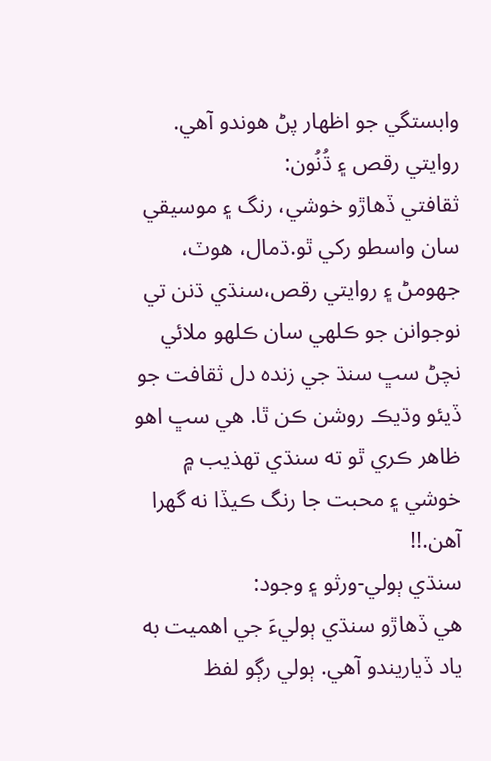وابستگي جو اظهار پڻ هوندو آهي.
روايتي رقص ۽ ڌُنُون:
ثقافتي ڏهاڙو خوشي، رنگ ۽ موسيقي سان واسطو رکي ٿو.ڌمال، هوٽ، جهومڻ ۽ روايتي رقص،سنڌي ڌنن تي نوجوانن جو ڪلهي سان ڪلهو ملائي نچڻ سڀ سنڌ جي زنده دل ثقافت جو ڏيئو وڌيڪ روشن ڪن ٿا. هي سڀ اهو ظاهر ڪري ٿو ته سنڌي تهذيب ۾ خوشي ۽ محبت جا رنگ ڪيڏا نه گهرا آهن.!!
سنڌي ٻولي-ورثو ۽ وجود:
هي ڏهاڙو سنڌي ٻوليءَ جي اهميت به ياد ڏياريندو آهي. ٻولي رڳو لفظ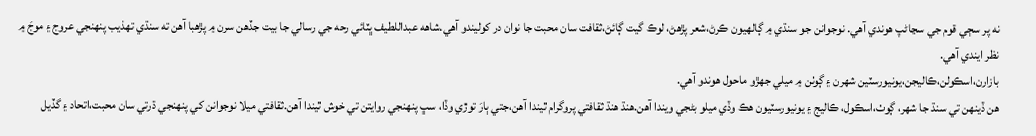نه پر سڄي قوم جي سڃاڻپ هوندي آهي. نوجوانن جو سنڌي ۾ ڳالهيون ڪرڻ،شعر پڙهڻ، لوڪ گيت ڳائڻ،ثقافت سان محبت جا نوان در کوليندو آهي.شاهه عبداللطيف ڀٽائي رحه جي رسالي جا بيت جڏهن سرن ۾ پڙهبا آهن ته سنڌي تهذيب پنهنجي عروج ۽ موجَ ۾ نظر ايندي آهي.
بازارن،اسڪولن،ڪاليجن،يونيورسٽين شهرن ۽ ڳوٺن ۾ ميلي جهڙو ماحول هوندو آهي.
هن ڏينهن تي سنڌ جا شهر، ڳوٺ،اسڪول، ڪاليج ۽ يونيورسٽيون هڪ وڏي ميلو بڻجي ويندا آهن.هنڌ هنڌ ثقافتي پروگرام ٿيندا آهن،جتي ٻارَ توڙي وڏا، سڀ پنهنجي روايتن تي خوش ٿيندا آهن.ثقافتي ميلا نوجوانن کي پنهنجي ڌرتي سان محبت،اتحاد ۽ گڏيل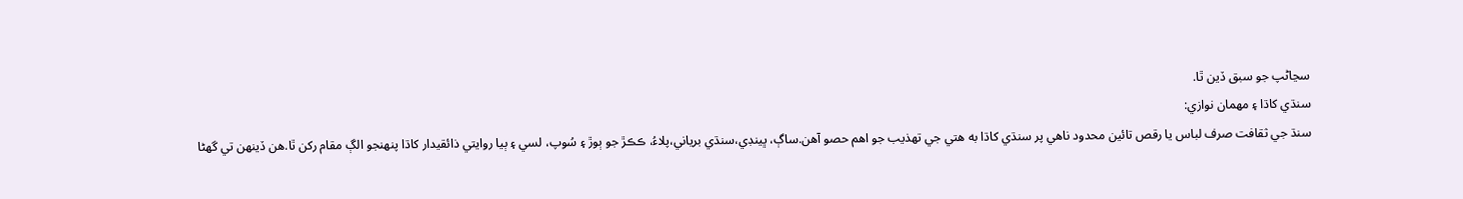سڃاڻپ جو سبق ڏين ٿا.
سنڌي کاڌا ۽ مهمان نوازي:
سنڌ جي ثقافت صرف لباس يا رقص تائين محدود ناهي پر سنڌي کاڌا به هتي جي تهذيب جو اهم حصو آهن.ساڳ، ڀينڊي،سنڌي برياني،پلاءُ، ڪڪڙ جو ٻوڙ ۽ سُوپ، لسي ۽ ٻيا روايتي ذائقيدار کاڌا پنهنجو الڳ مقام رکن ٿا.هن ڏينهن تي گهڻا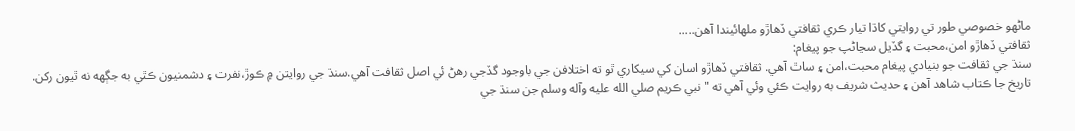ماڻهو خصوصي طور تي روايتي کاڌا تيار ڪري ثقافتي ڏهاڙو ملهائيندا آهن.....
ثقافتي ڏهاڙو امن،محبت ۽ گڏيل سڃاڻپ جو پيغام:
سنڌ جي ثقافت جو بنيادي پيغام محبت،امن ۽ ساٿ آهي. ثقافتي ڏهاڙو اسان کي سيکاري ٿو ته اختلافن جي باوجود گڏجي رهڻ ئي اصل ثقافت آهي.سنڌ جي روايتن ۾ ڪوڙ،نفرت ۽ دشمنيون ڪٿي به جڳهه نه ٿيون رکن.
تاريخ جا ڪتاب شاهد آهن ۽ حديث شريف به روايت ڪئي وئي آهي ته "نبي ڪريم صلي الله عليه وآله وسلم جن سنڌ جي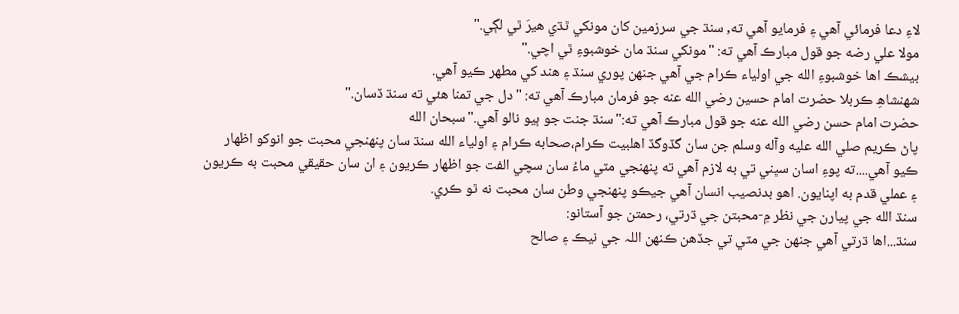لاءِ دعا فرمائي آهي ۽ فرمايو آهي ته, سنڌ جي سرزمين کان مونکي ٿڌي هيرَ ٿي لڳي."
مولا علي رضه جو قول مبارڪ آهي ته: "مونکي سنڌ مان خوشبوءِ ٿي اچي."
بيشڪ اها خوشبوءِ الله جي اولياء ڪرام جي آهي جنهن پوري سنڌ ۽ هند کي مطهر ڪيو آهي.
شهنشاھِ ڪربلا حضرت امام حسين رضي الله عنه جو فرمان مبارڪ آهي ته: "دل جي تمنا هئي ته سنڌ ڏسان."
حضرت امام حسن رضي الله عنه جو قول مبارڪ آهي ته:"سنڌ جنت جو ٻيو نالو آهي."سبحان الله
پاڻ ڪريم صلي الله عليه وآله وسلم جن سان گڏوگڏ اهلبيت ڪرام،صحابه ڪرام ۽ اولياء الله سنڌ سان پنهنجي محبت جو انوکو اظهار ڪيو آهي....ته پوءِ اسان سڀني تي به لازم آهي ته پنهنجي مٽي ماءُ سان سچي الفت جو اظهار ڪريون ۽ ان سان حقيقي محبت به ڪريون ۽ عملي قدم به اپنايون. اهو بدنصيب انسان آهي جيڪو پنهنجي وطن سان محبت نه ٿو ڪري.
سنڌ الله جي پيارن جي نظر ۾-محبتن جي ڌرتي، رحمتن جو آستانو:
سنڌ...اها ڌرتي آهي جنهن جي مٽي تي جڏهن ڪنهن اللہ جي نيڪ ۽ صالح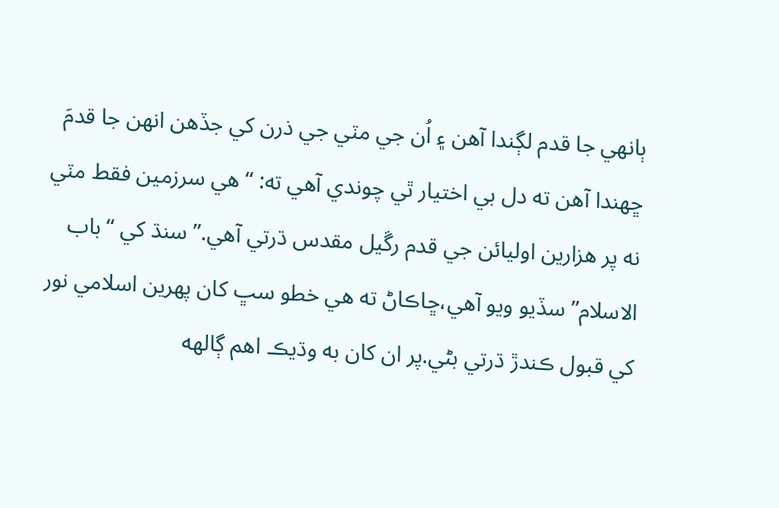ٻانهي جا قدم لڳندا آھن ۽ اُن جي مٽي جي ذرن کي جڏهن انهن جا قدمَ ڇهندا آهن ته دل بي اختيار ٿي چوندي آهي ته: “هي سرزمين فقط مٽي نه پر هزارين اوليائن جي قدم رڱيل مقدس ڌرتي آهي.” سنڌ کي “باب الاسلام” سڏيو ويو آهي،ڇاڪاڻ ته هي خطو سڀ کان پهرين اسلامي نور کي قبول ڪندڙ ڌرتي بڻي.پر ان کان به وڌيڪ اهم ڳالهه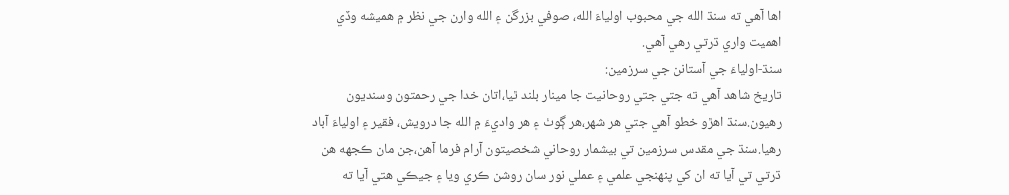اها آهي ته سنڌ الله جي محبوب اولیاءَ الله، صوفي بزرگن ۽ الله وارن جي نظر ۾ هميشه وڏي اهميت واري ڌرتي رهي آهي.
سنڌ-اولياءَ جي آستانن جي سرزمين:
تاريخ شاهد آهي ته جتي جتي روحانيت جا مينار بلند ٿيا،اتان خدا جي رحمتون وسنديون رهيون.سنڌ اهڙو خطو آهي جتي هر شهر،هر ڳوٺ ۽ هر واديءَ ۾ الله جا درويش، فقير ۽ اولياءَ آباد رهيا.سنڌ جي مقدس سرزمين تي بيشمار روحاني شخصيتون آرام فرما آهن،جن مان ڪجهه هن ڌرتي تي آيا ته ان کي پنهنجي علمي ۽ عملي نور سان روشن ڪري ويا ۽ جيڪي هتي آيا ته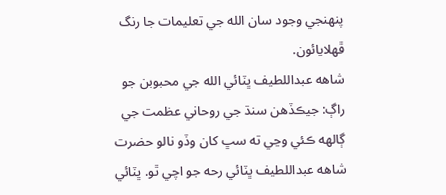پنهنجي وجود سان الله جي تعليمات جا رنگ ڦهلايائون.
شاهه عبداللطيف ڀٽائي الله جي محبوبن جو راڳ: جيڪڏهن سنڌ جي روحاني عظمت جي ڳالهه ڪئي وڃي ته سڀ کان وڏو نالو حضرت شاهه عبداللطيف ڀٽائي رحه جو اچي ٿو. ڀٽائي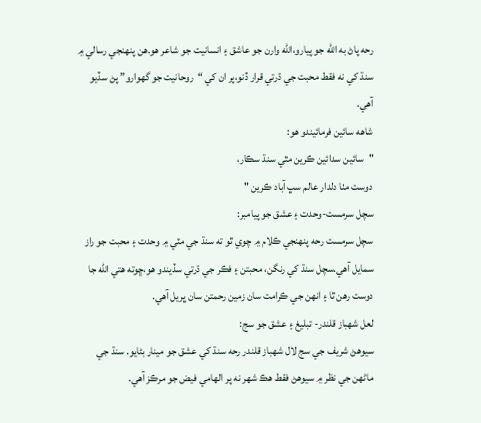رحه پاڻ به الله جو پيارو،الله وارن جو عاشق ۽ انسانيت جو شاعر هو.هن پنهنجي رسالي ۾ سنڌ کي نه فقط محبت جي ڌرتي قرار ڏنو،پر ان کي “روحانيت جو گهوارو” پڻ سڏيو آهي.
شاهه سائين فرمائيندو هو:
"سائين سدائين ڪرين مٿي سنڌ سڪار،
دوست مٺا دلدار عالم سڀ آباد ڪرين "
سچل سرمست-وحدت ۽ عشق جو پيامبر:
سچل سرمست رحه پنهنجي ڪلام ۾ چوي ٿو ته سنڌ جي مٽي ۾ وحدت ۽ محبت جو راز سمايل آهي.سچل سنڌ کي رنگن، محبتن ۽ فڪر جي ڌرتي سڏيندو هو،ڇوته هتي الله جا دوست رهن ٿا ۽ انهن جي ڪرامت سان زمين رحمتن سان ڀريل آهي.
لعل شهباز قلندر- تبليغ ۽ عشق جو سج:
سيوهڻ شريف جي سج لال شهباز قلندر رحه سنڌ کي عشق جو مينار بڻايو. سنڌ جي ماڻهن جي نظر ۾ سيوهڻ فقط هڪ شهر نه پر الهامي فيض جو مرڪز آهي.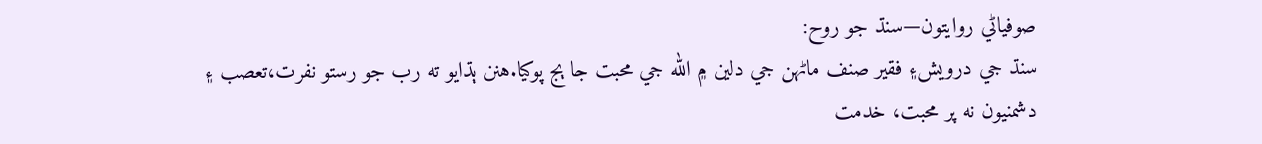صوفياڻي روايتون—سنڌ جو روح:
سنڌ جي درويش۽ فقير صنف ماڻهن جي دلين ۾ الله جي محبت جا ٻج پوکيا.هنن ٻڌايو ته رب جو رستو نفرت،تعصب ۽ دشمنيون نه پر محبت، خدمت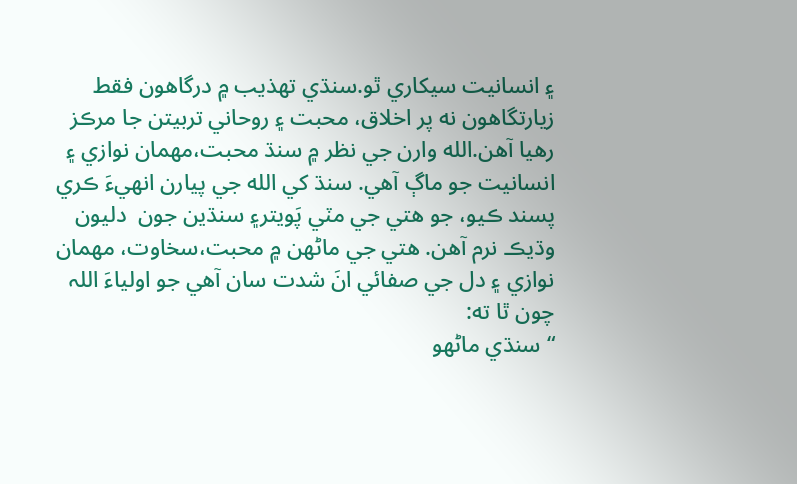۽ انسانيت سيکاري ٿو.سنڌي تهذيب ۾ درگاهون فقط زيارتگاهون نه پر اخلاق، محبت ۽ روحاني تربيتن جا مرڪز رهيا آهن.الله وارن جي نظر ۾ سنڌ محبت،مهمان نوازي ۽ انسانيت جو ماڳ آهي. سنڌ کي الله جي پيارن انهيءَ ڪري پسند ڪيو، جو هتي جي مٽي پَويتر۽ سنڌين جون  دليون وڌيڪ نرم آهن. هتي جي ماڻھن ۾ محبت،سخاوت، مهمان نوازي ۽ دل جي صفائي انَ شدت سان آهي جو اولياءَ اللہ چون ٿا ته:
“سنڌي ماڻهو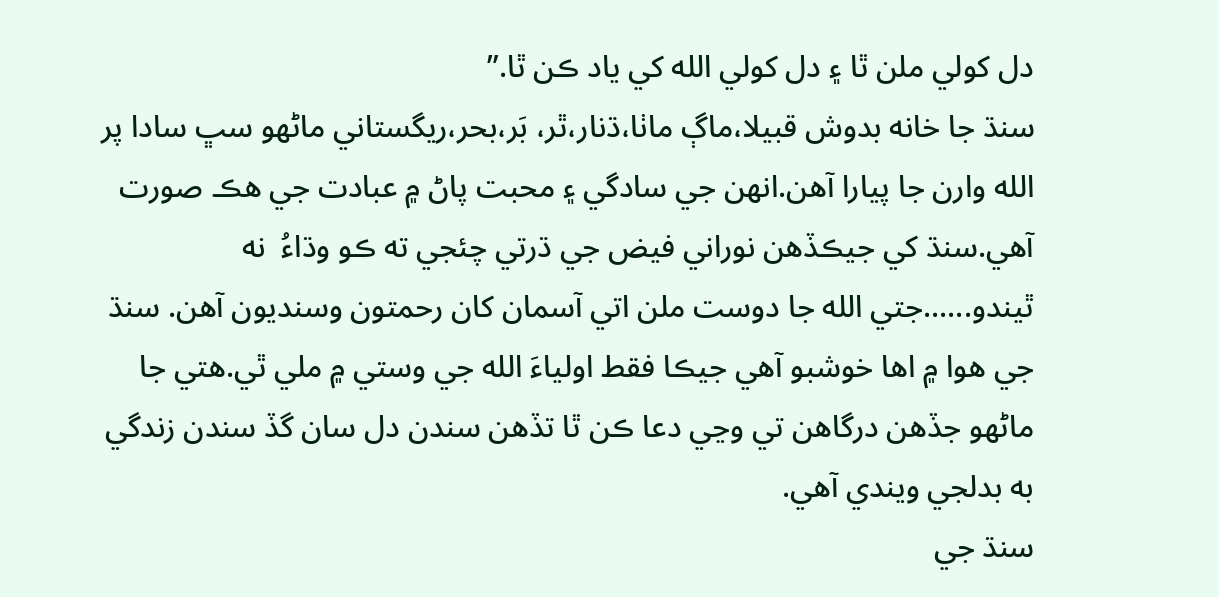دل کولي ملن ٿا ۽ دل کولي الله کي ياد ڪن ٿا.”
سنڌ جا خانه بدوش قبيلا،ماڳ ماٺا،ڌنار،ٿر، بَر،بحر،ريگستاني ماڻهو سڀ سادا پر الله وارن جا پيارا آهن.انهن جي سادگي ۽ محبت پاڻ ۾ عبادت جي هڪ صورت آهي.سنڌ کي جيڪڏهن نوراني فيض جي ڌرتي چئجي ته ڪو وڌاءُ  نه ٿيندو......جتي الله جا دوست ملن اتي آسمان کان رحمتون وسنديون آهن. سنڌ جي هوا ۾ اها خوشبو آهي جيڪا فقط اولياءَ الله جي وستي ۾ ملي ٿي.هتي جا ماڻهو جڏهن درگاهن تي وڃي دعا ڪن ٿا تڏهن سندن دل سان گڏ سندن زندگي به بدلجي ويندي آهي.
سنڌ جي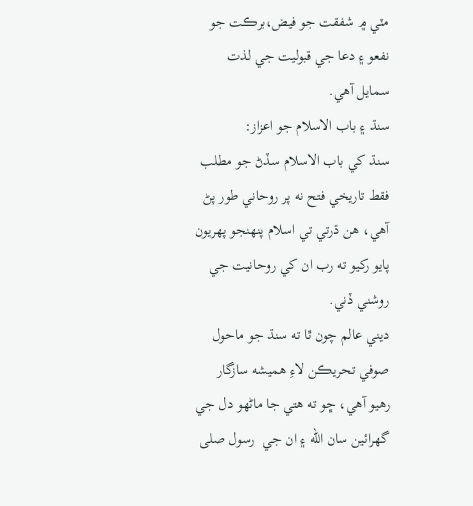مٽي ۾ شفقت جو فيض،برڪت جو نفعو ۽ دعا جي قبوليت جي لذت سمايل آهي.
سنڌ ۽ باب الاسلام جو اعزاز:
سنڌ کي باب الاسلام سڏڻ جو مطلب فقط تاريخي فتح نه پر روحاني طور پڻ آهي، هن ڌرتي تي اسلام پنهنجو پهريون پايو رکيو ته رب ان کي روحانيت جي روشني ڏني.
ديني عالم چون ٿا ته سنڌ جو ماحول صوفي تحريڪن لاءِ هميشه سازگار رهيو آهي، ڇو ته هتي جا ماڻهو دل جي گهرائين سان الله ۽ ان جي  رسول صلى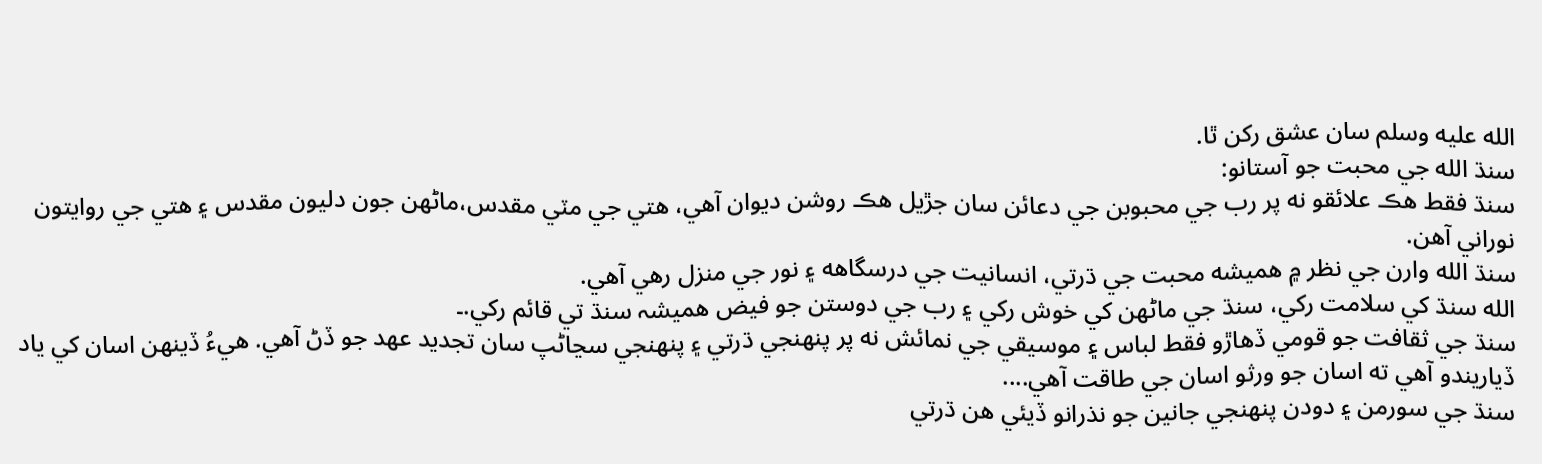الله عليه وسلم سان عشق رکن ٿا.
سنڌ الله جي محبت جو آستانو:
سنڌ فقط هڪ علائقو نه پر رب جي محبوبن جي دعائن سان جڙيل هڪ روشن ديوان آهي، هتي جي مٽي مقدس،ماڻهن جون دليون مقدس ۽ هتي جي روايتون نوراني آهن.
سنڌ الله وارن جي نظر ۾ هميشه محبت جي ڌرتي، انسانيت جي درسگاهه ۽ نور جي منزل رهي آهي.
الله سنڌ کي سلامت رکي، سنڌ جي ماڻهن کي خوش رکي ۽ رب جي دوستن جو فيض هميشہ سنڌ تي قائم رکي.۔
سنڌ جي ثقافت جو قومي ڏهاڙو فقط لباس ۽ موسيقي جي نمائش نه پر پنهنجي ڌرتي ۽ پنهنجي سڃاڻپ سان تجديد عهد جو ڏڻ آهي. هيءُ ڏينهن اسان کي ياد ڏياريندو آهي ته اسان جو ورثو اسان جي طاقت آهي....
سنڌ جي سورمن ۽ دودن پنهنجي جانين جو نذرانو ڏيئي هن ڌرتي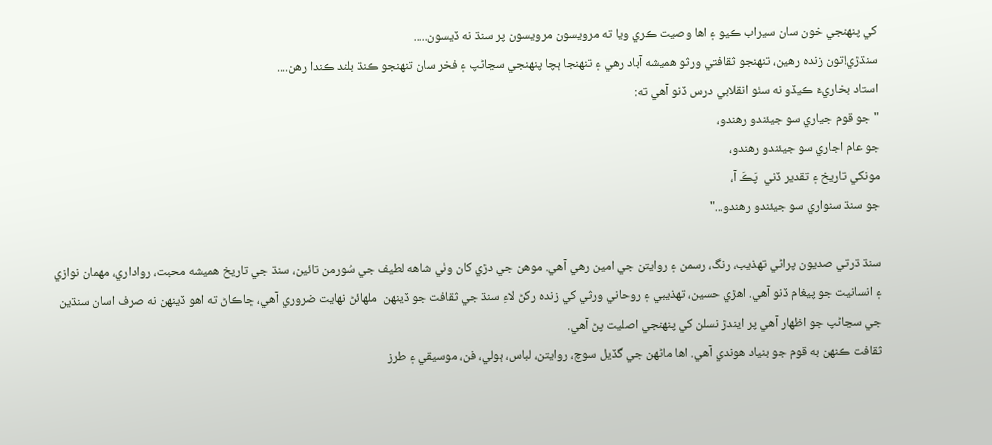کي پنهنجي خون سان سيراب ڪيو ۽ اها وصيت ڪري ويا ته مرويسون مرويسون پر سنڌ نه ڏيسون.....
سنڌڙي!تون زنده رهين، تنهنجو ثقافتي ورثو هميشه آباد رهي ۽ تنهنجا ٻچا پنهنجي سڃاڻپ ۽ فخر سان تنهنجو ڪنڌ بلند ڪندا رهن....
استاد بخاريءَ ڪيڏو نه سٺو انقلابي درس ڏنو آهي ته:
"جو قوم جياري سو جيئندو رهندو،
جو عام اجاري سو جيئندو رهندو،
مونکي تاريخ ۽ تقدير ڏني  پَڪَ آ،
جو سنڌ سنواري سو جيئندو رهندو..."

سنڌ ڌرتي صديون پراڻي تهذيب، رنگ، رسمن ۽ روايتن جي امين رهي آهي. موهن جي دڙي کان وٺي شاهه لطيف جي سُورمن تائين، سنڌ جي تاريخ هميشه محبت، رواداري، مهمان نوازي ۽ انسانيت جو پيغام ڏنو آهي. اهڙي حسين، تهذيبي ۽ روحاني ورثي کي زنده رکڻ لاءِ سنڌ جي ثقافت جو ڏينهن  ملهائڻ نهايت ضروري آهي، ڇاڪاڻ ته اهو ڏينهن نه صرف اسان سنڌين جي سڃاڻپ جو اظهار آهي پر ايندڙ نسلن کي پنهنجي اصليت پڻ آهي.
ثقافت ڪنهن به قوم جو بنياد هوندي آهي. اها ماڻهن جي گڏيل سوچ، روايتن، لباس، ٻولي، فن، موسيقي ۽ طرز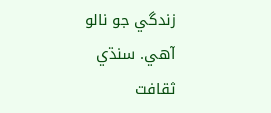زندگي جو نالو آهي. سنڌي ثقافت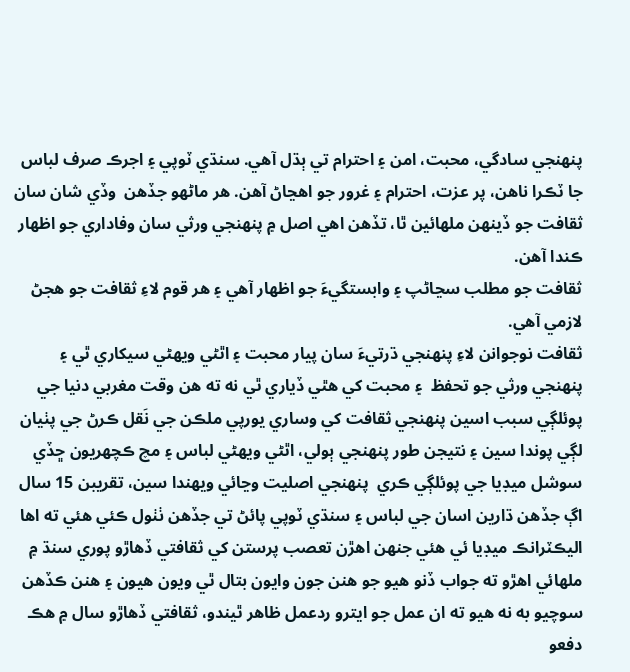پنهنجي سادگي، محبت، امن ۽ احترام تي ٻڌل آهي. سنڌي ٽوپي ۽ اجرڪ صرف لباس جا ٽڪرا ناهن، پر عزت، احترام ۽ غرور جو اهڃاڻ آهن. هر ماڻهو جڏهن  وڏي شان سان ثقافت جو ڏينهن ملهائين ٿا، تڏهن اهي اصل ۾ پنهنجي ورثي سان وفاداري جو اظهار ڪندا آهن.
ثقافت جو مطلب سڃاڻپ ۽ وابستگيءَ جو اظهار آهي ۽ هر قوم لاءِ ثقافت جو هجڻ لازمي آهي.
ثقافت نوجوانن لاءِ پنهنجي ڌرتيءَ سان پيار محبت ۽ اٿڻي ويھڻي سيکاري ٿي ۽ پنهنجي ورثي جو تحفظ  ۽ محبت کي هٿي ڏياري ٿي نه ته هن وقت مغربي دنيا جي پوئلڳي سبب اسين پنهنجي ثقافت کي وساري يورپي ملڪن جي نَقل ڪرڻ جي پٺيان لڳي پوندا سين ۽ نتيجن طور پنهنجي ٻولي، اٿڻي ويهڻي لباس ۽ مچ ڪچهريون ڇڏي سوشل ميڊيا جي پوئلڳي ڪري  پنهنجي اصليت وڃائي ويهندا سين، تقريبن 15 سال اڳ جڏهن ڌارين اسان جي لباس ۽ سنڌي ٽوپي پائڻ تي جڏهن ٺٺول ڪئي هئي ته اها اليڪٽرانڪ ميڊيا ئي هئي جنھن اهڙن تعصب پرستن کي ثقافتي ڏهاڙو پوري سنڌ ۾ ملهائي اهڙو ته جواب ڏنو هيو جو هنن جون وايون بتال ٿي ويون هيون ۽ هنن ڪڏهن سوچيو به نه هيو ته ان عمل جو ايترو ردعمل ظاهر ٿيندو، ثقافتي ڏهاڙو سال ۾ هڪ دفعو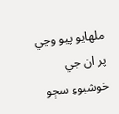ملهايو پيو وڃي پر ان جي خوشبوءِ سڄو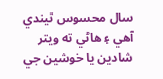سال محسوس ٿيندي آهي ۽ هاڻي ته ويتر شادين يا خوشين جي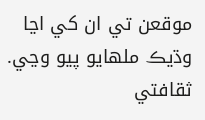موقعن تي ان کي اڃا وڌيڪ ملهايو پيو وڃي. ثقافتي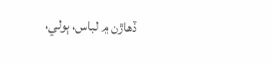ڏهاڙن ۾ لباس، ٻولي،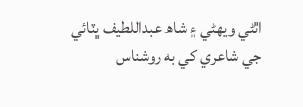اٿڻي ويھڻي ۽ شاھ عبداللطيف ڀٽائي جي شاعري کي به روشناس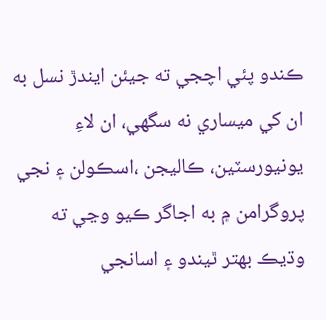ڪندو پئي اچجي ته جيئن ايندڙ نسل به ان کي ميساري نه سگھي، ان لاءِ يونيورسٽين، ڪاليجن ،اسڪولن ۽ نجي پروگرامن ۾ به اجاگر ڪيو وڃي ته وڌيڪ بهتر ٿيندو ۽ اسانجي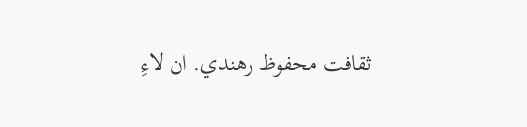ثقافت محفوظ رهندي. ان لاءِ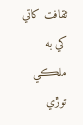ثقافت کاتي کي به ملڪي توڙي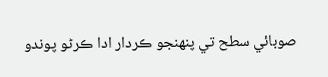صوبائي سطح تي پنهنجو ڪردار ادا ڪرڻو پوندو